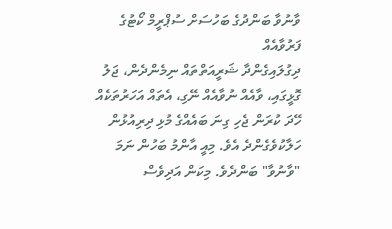ވާނުވާ ބަންދުގެ ބަހުސަށް ސުޕްރީމް ކޯޓުގެ ފަރުވާއެއް
ދިގުލައިގެންދާ ޝަރީއަތްތައް ނިމެންދެން، ޖަލު ގޮޅީގައި، ވާއެއް ނުވާއެއް ނޭގި، އެތައް އަހަރުތަކެއް ހޭދަ ކުރަން ޖެހި ގިނަ ބައެއްގެ މުޅި ދިރިއުޅުން ހަލާކުވެގެންދެ އެވެ. މިއީ އާންމު ބަހުން ނަމަ "ވާނުވާ" ބަންދެވެ. މިކަން އަދިވެސް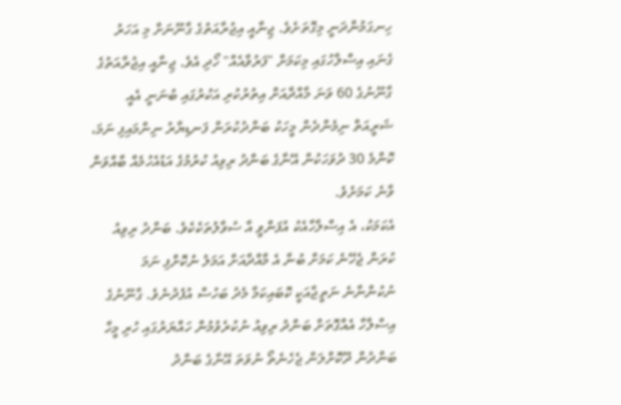ހިނގަމުންދަނީ މިގޮތަށެވެ. ޖިނާއީ އިޖުރާއަތުގެ ގާނޫނަށް މި އަހަރު ގެނައި އިސްލާހުގައި މިކަމަށް "ފަރުވާއެއް" ހޯދި އެވެ. ޖިނާއީ އިޖުރާއަތުގެ ގާނޫނުގެ 60 ވަނަ މާއްދާއަށް އިތުރުކުރި އަކުރުގައި ބުނަނީ އެއީ ޝަރީއަތް ނިމެންދެން މީހަކު ބަންދުކުރަން ފަނޑިޔާރު ނިންމައިފި ނަމަ، ކޮންމެ 30 ދުވަހަކުން އޭނާގެ ބަންދު ރިވިއު ކުރުމުގެ އަޑުއެހުމެއް ބާއްވަން ވާނެ ކަމަށެވެ.
އެކަމަކު، އެ އިސްލާހާއެކު އުފަންވީ އާ ސުވާލުތަކެކެވެ. ބަންދު ރިވިއު ކުރަން ޖެހޭނެ ކަމަށް ބުނާ އެ މާއްދާއަށް އަމަލު ނުކޮށްފި ނަމަ ނުކުންނާނެ ނަތީޖާއަކީ ކޮބައިކަމާ މެދު ބަހުސް އުފެދުނެވެ. ގާނޫނުގެ އިސްލާހާ އެއްގޮތަށް ބަންދު ރިވިއު ނުކުރެވުމުން ހައްޔަރުގައި ހުރި މީހާ ބަންދުން ދޫކޮށްލަން ޖެހެނެތޯ ނުވަތަ އޭނާގެ ބަންދު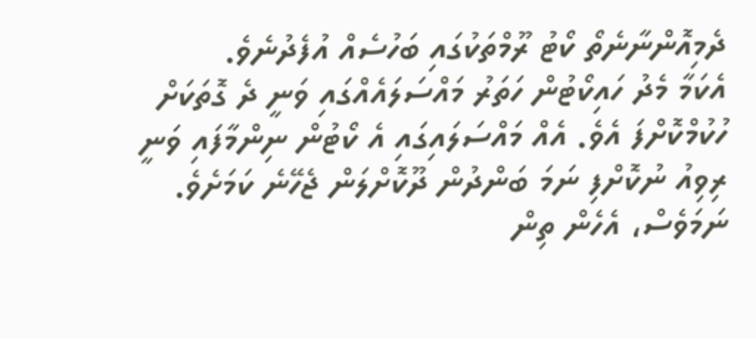ދެމިއޮންނާނެތޯ ކޯޓު ރޫމްތަކުގައި ބަހުސެއް އުފެދުނެވެ.
އެކަމާ މެދު ހައިކޯޓުން ހަތަރު މައްސަލައެއްގައި ވަނީ ދެ ގޮތަކަށް ހުކުމްކޮށްފަ އެވެ. އެއް މައްސަލައިގައި އެ ކޯޓުން ނިންމާފައި ވަނީ ރިވިއު ނުކޮށްފި ނަމަ ބަންދުން ދޫކޮށްލަން ޖެހޭނެ ކަމަށެވެ. ނަމަވެސް، އެހެން ތިން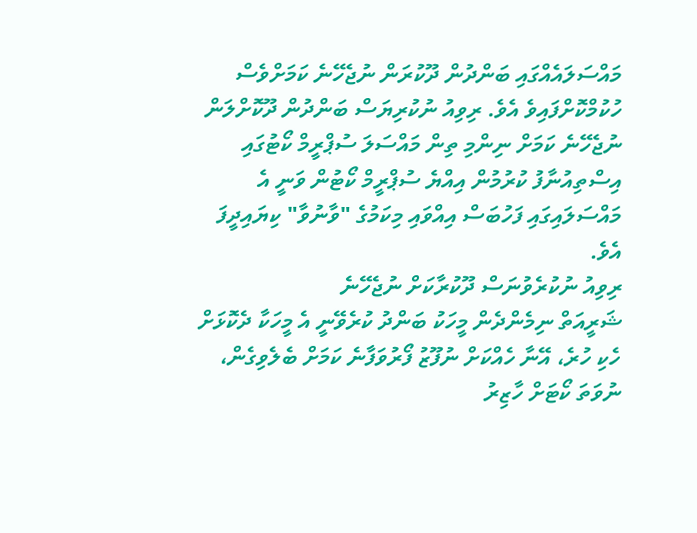މައްސަލައެއްގައި ބަންދުން ދޫކުރަން ނުޖެހޭނެ ކަމަށްވެސް ހުކުމްކޮށްފައިވެ އެވެ. ރިވިއު ނުކުރިޔަސް ބަންދުން ދޫކޮށްލަން ނުޖެހޭނެ ކަމަށް ނިންމި ތިން މައްސަލަ ސުޕްރީމް ކޯޓުގައި އިސްތިއުނާފު ކުރުމުން އިއްޔެ ސުޕްރީމް ކޯޓުން ވަނީ އެ މައްސަލައިގައި ފަހުބަސް އިއްވައި މިކަމުގެ "ވާނުވާ" ކިޔައިދީފަ އެވެ.
ރިވިއު ނުކުރެވުނަސް ދޫކުރާކަށް ނުޖެހޭނެ
ޝަރީއަތް ނިމެންދެން މީހަކު ބަންދު ކުރެވޭނީ އެ މީހަކާ ދެކޮޅަށް ހެކި ހުރެ، އޭނާ ހެއްކަށް ނުފޫޒު ފޯރުވަފާނެ ކަމަށް ބެލެވިގެން، ނުވަތަ ކޯޓަށް ހާޒިރު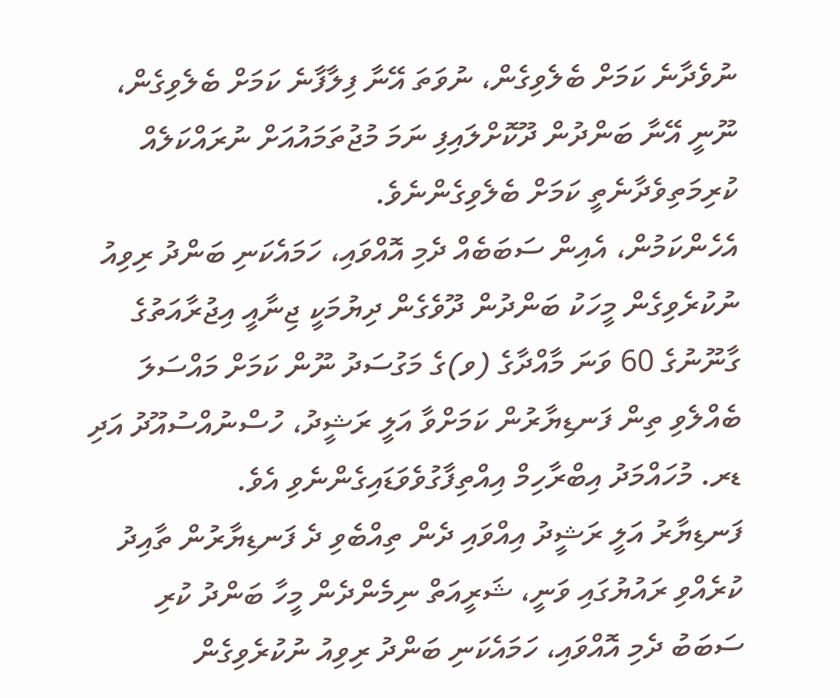ނުވެދާނެ ކަމަށް ބެލެވިގެން، ނުވަތަ އޭނާ ފިލާފާނެ ކަމަށް ބެލެވިގެން، ނޫނީ އޭނާ ބަންދުން ދޫކޮށްލައިފި ނަމަ މުޖުތަމައުއަށް ނުރައްކަލެއް ކުރިމަތިވެދާނެތީ ކަމަށް ބެލެވިގެންނެވެ.
އެހެންކަމުން، އެއިން ސަބަބެއް ދެމި އޮއްވައި، ހަމައެކަނި ބަންދު ރިވިއު ނުކުރެވިގެން މީހަކު ބަންދުން ދޫވެގެން ދިޔުމަކީ ޖިނާއީ އިޖުރާއަތުގެ ގާނޫނުގެ 60 ވަނަ މާއްދާގެ (ވ)ގެ މަގުސަދު ނޫން ކަމަށް މައްސަލަ ބެއްލެވި ތިން ފަނޑިޔާރުން ކަމަށްވާ އަލީ ރަޝީދު، ހުސްނުއްސުއޫދު އަދި ޑރ. މުހައްމަދު އިބްރާހިމް އިއްތިފާގުވެވަޑައިގެންނެވި އެވެ.
ފަނޑިޔާރު އަލީ ރަޝީދު އިއްވައި ދެން ތިއްބެވި ދެ ފަނޑިޔާރުން ތާއިދު ކުރެއްވި ރައުޔުގައި ވަނީ، ޝަރީއަތް ނިމެންދެން މީހާ ބަންދު ކުރި ސަބަބު ދެމި އޮއްވައި، ހަމައެކަނި ބަންދު ރިވިއު ނުކުރެވިގެން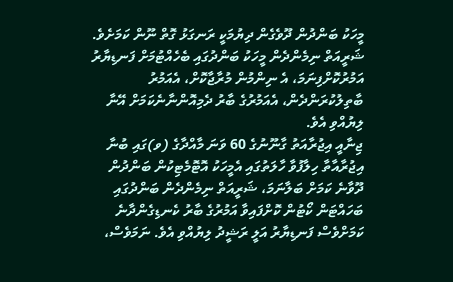މީހަކު ބަންދުން ދޫވެގެން ދިޔުމަކީ ރަނގަޅު ގޮތް ނޫން ކަމަށެވެ. ޝަރީއަތް ނިމެންދެން މީހަކު ބަންދުގައި ބެހެއްޓުމަށް ފަނޑިޔާރު އަމުރުކޮށްފިނަމަ، އެ ނިންމުން މުރާޖާކޮށް، އެއަމުރު ބާތިލުކުރަންދެން، އެއަމުރުގެ ބާރު ދެމިއޮންނާނެކަމަށް އޭނާ ލިޔުއްވި އެވެ.
ޖިނާއީ އިޖުރާއަތު ގާނޫނުގެ 60 ވަނަ މާއްދާގެ (ވ)ގައި ބުނާ އިޖުރާއާތާ ހިލާފުވާ ހާލަތުގައި އެމީހަކު އޮޓޮމެޓިކުން ބަންދުން ދޫވާނެ ކަމަށް ބަލާނަމަ، ޝަރީއަތް ނިމެންދެން ބަންދުގައި ބަހައްޓަން ކޯޓުން ކޮށްފައިވާ އަމުރުގެ ބާރު ކެނޑިގެންދާނެ ކަމަށްވެސް ފަނޑިޔާރު އަލީ ރަޝީދު ލިޔުއްވި އެވެ. ނަމަވެސް،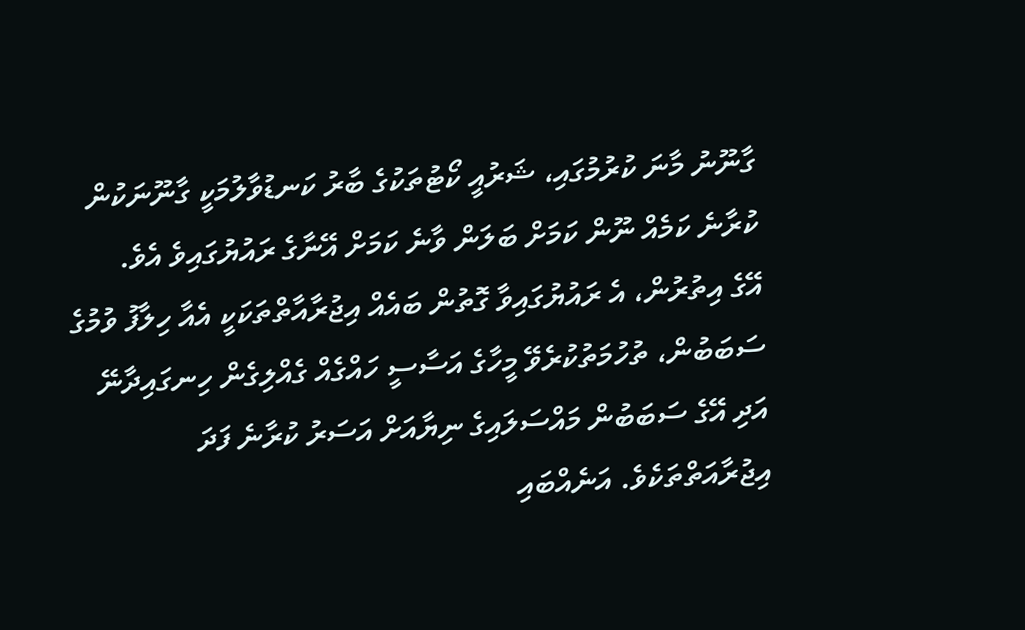ގާނޫނު މާނަ ކުރުމުގައި، ޝަރުއީ ކޯޓުތަކުގެ ބާރު ކަނޑުވާލުމަކީ ގާނޫނަކުން ކުރާނެ ކަމެއް ނޫން ކަމަށް ބަލަން ވާނެ ކަމަށް އޭނާގެ ރައުޔުގައިވެ އެވެ.
އޭގެ އިތުރުން، އެ ރައުޔުގައިވާ ގޮތުން ބައެއް އިޖުރާއާތްތަކަކީ އެއާ ހިލާފު ވުމުގެ ސަބަބުން، ތުހުމަތުކުރެވޭ މީހާގެ އަސާސީ ހައްގެއް ގެއްލިގެން ހިނގައިދާނޭ އަދި އޭގެ ސަބަބުން މައްސަލައިގެ ނިޔާއަށް އަސަރު ކުރާނެ ފަދަ އިޖުރާއަތްތަކެވެ. އަނެއްބައި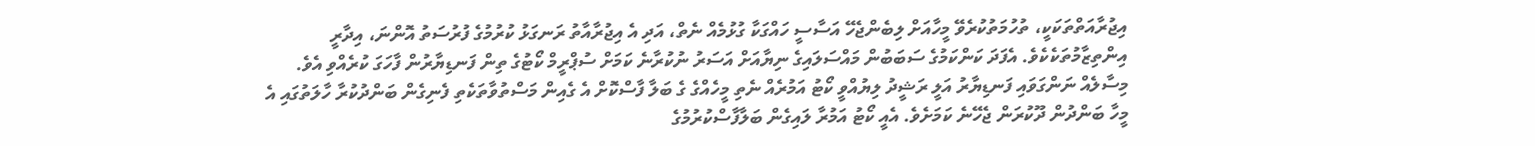އިޖުރާއަތްތަކަކީ، ތުހުމަތުކުރެވޭ މީހާއަށް ލިބެންޖެހޭ އަސާސީ ހައްގަކާ ގުޅުމެއް ނެތް، އަދި އެ އިޖުރާއާތު ރަނގަޅު ކުރުމުގެ ފުރުސަތު އޮންނަ، އިދާރީ އިންތިޒާމުތަކެކެވެ. އެފަދަ ކަންކަމުގެ ސަބަބުން މައްސަލައިގެ ނިޔާއަށް އަސަރު ނުކުރާނެ ކަމަށް ސުޕްރީމް ކޯޓުގެ ތިން ފަނޑިޔާރުން ފާހަގަ ކުރެއްވި އެވެ.
މިސާލެއް ނަންގަވައި ފަނޑިޔާރު އަލީ ރަޝީދު ލިޔުއްވީ ކޯޓު އަމުރެއް ނެތި މީހެއްގެ ގެ ބަލާ ފާސްކޮށް އެ ގެއިން މަސްތުވާތަކެތި ފެނިގެން ބަންދުކުރާ ހާލަތުގައި އެ މީހާ ބަންދުން ދޫކުރަން ޖެހޭނެ ކަމަށެވެ. އެއީ ކޯޓު އަމުރާ ލައިގެން ބަލާފާސްކުރުމުގެ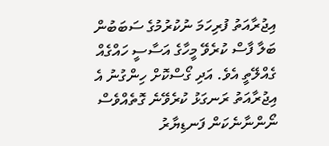އިޖުރާއަތު ފުރިހަމަ ނުކުރުމުގެ ސަބަބުން ބަލާ ފާސް ކުރެވޭ މީހާގެ އަސާސީ ހައްގެއް ގެއްލޭތީ އެވެ. އަދި ގޯސްކޮށް ހިންގުނު އެ އިޖުރާއަތު ރަނގަޅު ކުރެވޭނެ ގޮތެއްވެސް ނޯންނާނެކަން ފަނޑިޔާރު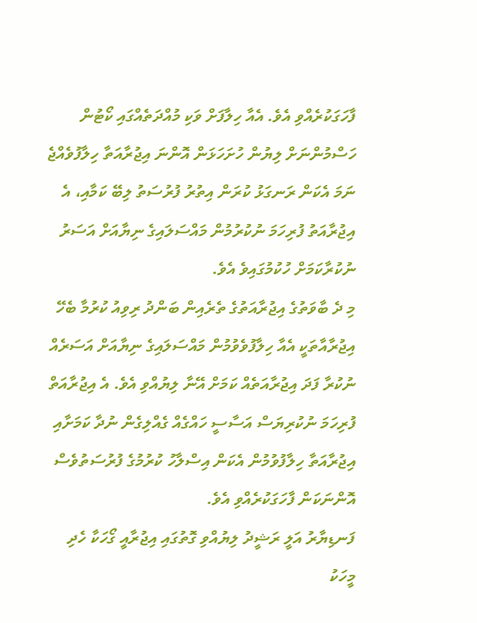ފާހަގަކުރެއްވި އެވެ. އެއާ ހިލާފަށް ވަކި މުއްދަތެއްގައި ކޯޓުން ހަސްމުންނަށް ލިޔުން ހުށަހަޅަން އޮންނަ އިޖުރާއަތާ ހިލާފުވެއްޖެ ނަމަ އެކަން ރަނގަޅު ކުރަން އިތުރު ފުރުސަތު ލިބޭ ކަމާއި، އެ އިޖުރާއަތު ފުރިހަމަ ނުކުރުމުން މައްސަލައިގެ ނިޔާއަށް އަސަރު ނުކުރާކަމަށް ހުކުމުގައިވެ އެވެ.
މި ދެ ބާވަތުގެ އިޖުރާއަތުގެ ތެރެއިން ބަންދު ރިވިއު ކުރުމާ ބެހޭ އިޖުރާއާތަކީ އެއާ ހިލާފުވެވުމުން މައްސަލައިގެ ނިޔާއަށް އަސަރެއް ނުކުރާ ފަދަ އިޖުރާއަތެއް ކަމަށް އޭނާ ލިޔުއްވި އެވެ. އެ އިޖުރާއަތް ފުރިހަމަ ނުކުރިޔަސް އަސާސީ ހައްގެއް ގެއްލިގެން ނުދާ ކަމަށާއި އިޖުރާއަތާ ހިލާފުވުމުން އެކަން އިސްލާހު ކުރުމުގެ ފުރުސަތުވެސް އޮންނަކަން ފާހަގަކުރެއްވި އެވެ.
ފަނޑިޔާރު އަލީ ރަޝީދު ލިޔުއްވި ގޮތުގައި އިޖުރާއީ ގޯހަކާ ހެދި މީހަކު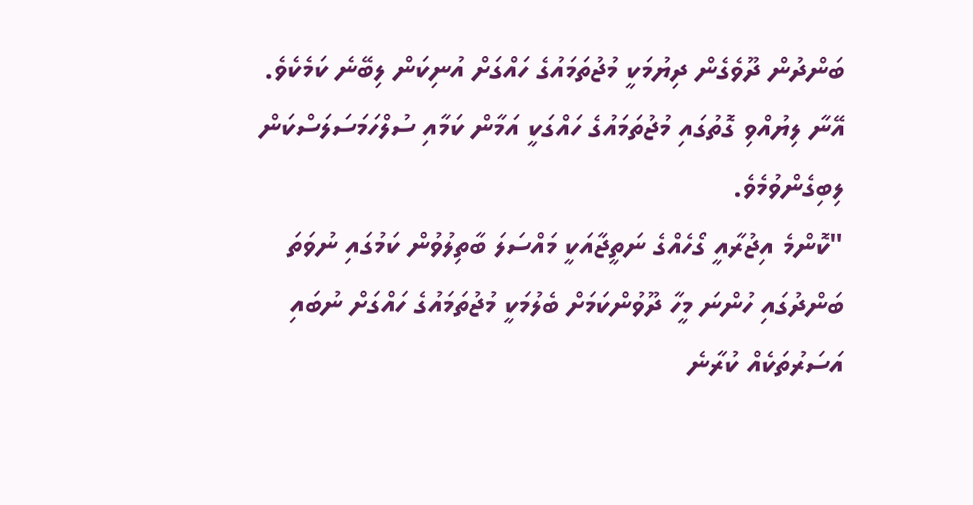ބަންދުން ދޫވެގެން ދިޔުމަކީ މުޖުތަމައުގެ ހައްގަށް އުނިކަން ލިބޭނެ ކަމެކެވެ. އޭނާ ލިޔުއްވި ގޮތުގައި މުޖުތަމައުގެ ހައްގަކީ އަމާން ކަމާއި ސުލްހަމަސަލަސްކަން ލިބިގެންވުމެވެ.
"ކޮންމެ އިޖުރާއީ ގޯހެއްގެ ނަތީޖާއަކީ މައްސަލަ ބާތިލުވުން ކަމުގައި ނުވަތަ ބަންދުގައި ހުންނަ މީހާ ދޫވުންކަމަށް ބެލުމަކީ މުޖުތަމައުގެ ހައްގަށް ނުބައި އަސަރުތަކެއް ކުރާނެ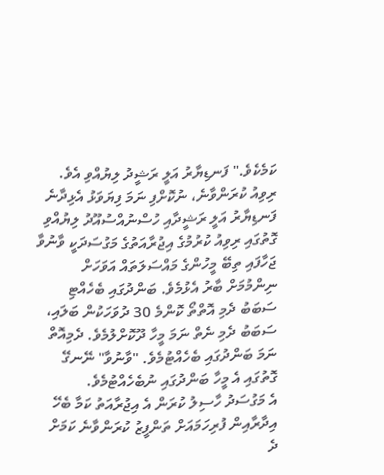ކަމެކެވެ." ފަނޑިޔާރު އަލީ ރަޝީދު ލިޔުއްވި އެވެ.
ރިވިއު ކުރަންވާނެ، ނުކޮށްފި ނަމަ ފިޔަވަޅު އެޅިދާނެ
ފަނޑިޔާރު އަލީ ރަޝީދާއި ހުސްނުއްސުއޫދު ލިޔުއްވި ގޮތުގައި ރިވިއު ކުރުމުގެ އިޖުރާއަތުގެ މަގުސަދަކީ ވާނުވާ ޖަހާފައި ތިބޭ މީހުންގެ މައްސަލަތައް އަވަހަށް ނިންމުމަށް ބާރު އެޅުމެވެ. ބަންދުގައި ބެހެއްޓި ސަބަބު ދެމި އޮތްތޯ ކޮންމެ 30 ދުވަހަކުން ބަލައި، ސަބަބު ދެމި ނެތް ނަމަ މީހާ ދޫކޮށްލުމެވެ. ދެމިއޮތް ނަމަ ބަންދުގައި ބެހެއްޓުމެވެ. "ވާނުވާ" ނޭނގޭ ގޮތުގައި އެ މީހާ ބަންދުގައި ނުބެހެއްޓުމެވެ.
އެ މަގުސަދު ހާސިލު ކުރަން އެ އިޖުރާއަތު ކަމާ ބެހޭ އިދާރާއިން ފުރިހަމައަށް ތަންފީޒު ކުރަންވާނެ ކަމަށް ދެ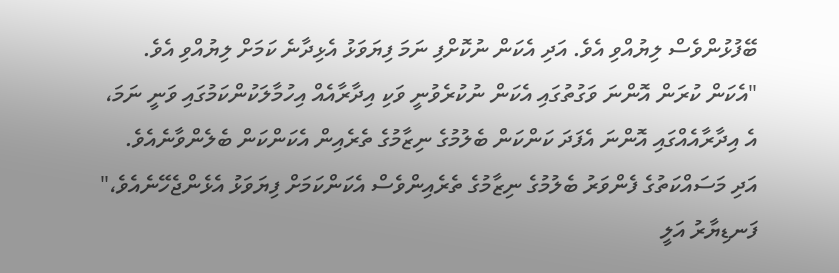ބޭފުޅުންވެސް ލިޔުއްވި އެވެ. އަދި އެކަން ނުކޮށްފި ނަމަ ފިޔަވަޅު އެޅިދާނެ ކަމަށް ލިޔުއްވި އެވެ.
"އެކަން ކުރަން އޮންނަ ވަގުތުގައި އެކަން ނުކުރެވުނީ ވަކި އިދާރާއެއް އިހުމާލަކުންކަމުގައި ވަނީ ނަމަ، އެ އިދާރާއެއްގައި އޮންނަ އެފަދަ ކަންކަން ބެލުމުގެ ނިޒާމުގެ ތެރެއިން އެކަންކަން ބެލެންވާނެއެވެ. އަދި މަސައްކަތުގެ ފެންވަރު ބެލުމުގެ ނިޒާމުގެ ތެރެއިންވެސް އެކަންކަމަށް ފިޔަވަޅު އެޅެންޖެހޭނެއެވެ،" ފަނޑިޔާރު އަލީ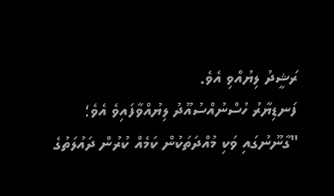ރަޝީދު ލިޔުއްވި އެވެ.
ފަނޑިޔާރު ހުސްނުއްސުއޫދު ލިޔުއްވާފައިވެ އެވެ؛ "ގާނޫނުގައި ވަކި މުއްދަތަކުން ކަމެއް ކުރުން ދައުލަތުގެ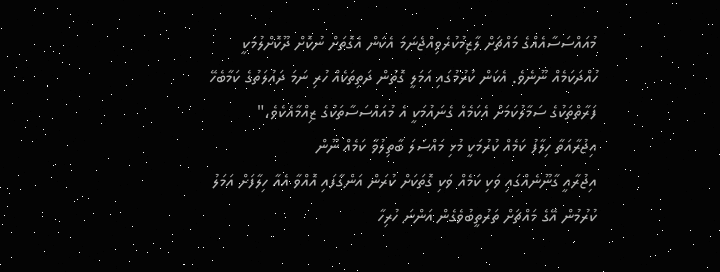މުއައްސަސާއެއްގެ މައްޗަށް ލާޒިމުކުރެވިއްޖެނަމަ އެކަން އެގޮތަށް ނުކޮށް ދޫކޮށްލުމަކީ ހުއްދަކަމެއް ނޫނެވެ. އެކަން ކުރުމުގައި އަމަލީ ގޮތުން ދަތިތަކެއް ހުރި ނަމަ ދައުލަތުގެ ކަމާބެހޭ ފަރާތްތަކުގެ ސަމާލުކަމަށް އެކަމެއް ގެނައުމަކީ އެ މުއައްސަސާތަކުގެ ޒިއްމާއެކެވެ،"
އިޖުރާއަތާ ހިލާފު ކަމެއް ކުރުމަކީ މުޅި މައްސަލަ ބާތިލުވާ ކަމެއް ނޫން
އިޖުރާއީ ގާނޫނެއްގައި ވަކި ކަމެއް ވަކި ގޮތަކަށް ކުރަން އަންގާފައި އޮއްވާ އެއާ ހިލާފަށް އަމަލު ކުރުމުން އޭގެ މައްޗަށް ތަރުތީބުވެގެން އަންނަ ހުރިހާ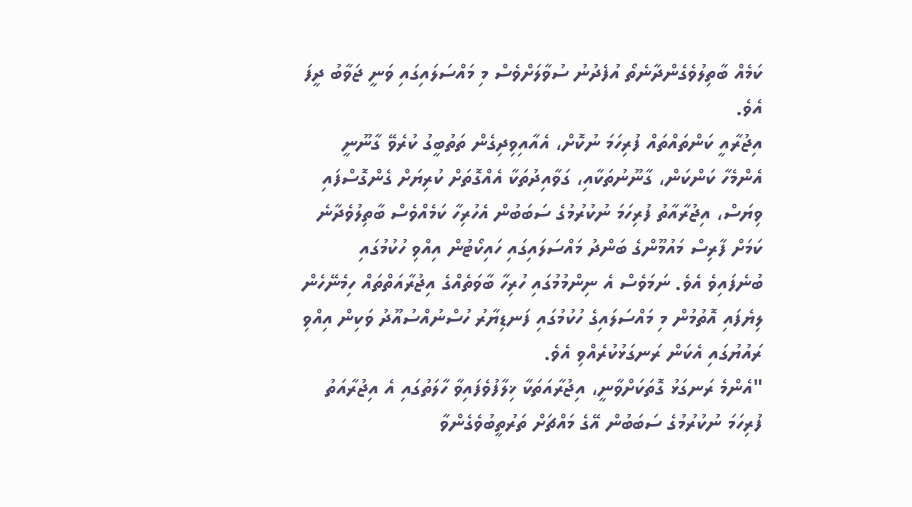ކަމެއް ބާތިލުވެގެންދާނެތޯ އުފެދުނު ސުވާލަށްވެސް މި މައްސަލައިގައި ވަނީ ޖަވާބު ދީފަ އެވެ.
އިޖުރާއީ ކަންތައްތައް ފުރިހަމަ ނުކޮށް، އެއާއިވިދިގެން ތަތުބީގު ކުރެވޭ ގާނޫނީ އެންމެހާ ކަންކަން، ގާނޫނުތަކާއި، ގަވާއިދުތަކާ އެއްގޮތަށް ކުރިޔަށް ގެންގޮސްފައި ވިޔަސް، އިޖުރާއާތު ފުރިހަމަ ނުކުރުމުގެ ސަބަބުން އެހުރިހާ ކަމެއްވެސް ބާތިލުވެދާނެ ކަމަށް ފާރިސް މައުމޫންގެ ބަންދު މައްސަލައިގައި ހައިކޯޓުން އިއްވި ހުކުމުގައި ބުނެފައިވެ އެވެ. ނަމަވެސް އެ ނިންމުމުގައި ހުރިހާ ބާވަތެއްގެ އިޖުރާއަތްތައް ހިމެނޭހެން ލިޔެފައި އޮތުމުން މި މައްސަލައިގެ ހުކުމުގައި ފަނޑިޔާރު ހުސްނުއްސުއޫދު ވަކިން އިއްވި ރައުޔުގައި އެކަން ރަނގަޅުކުރެއްވި އެވެ.
"އެންމެ ރަނގަޅު ގޮތަކަށްވާނީ، އިޖުރާއަތަކާ ޚިލާފުވެފައިވާ ހާލަތުގައި އެ އިޖުރާއަތު ފުރިހަމަ ނުކުރުމުގެ ސަބަބުން އޭގެ މައްޗަށް ތަރުތީބުވެގެންވާ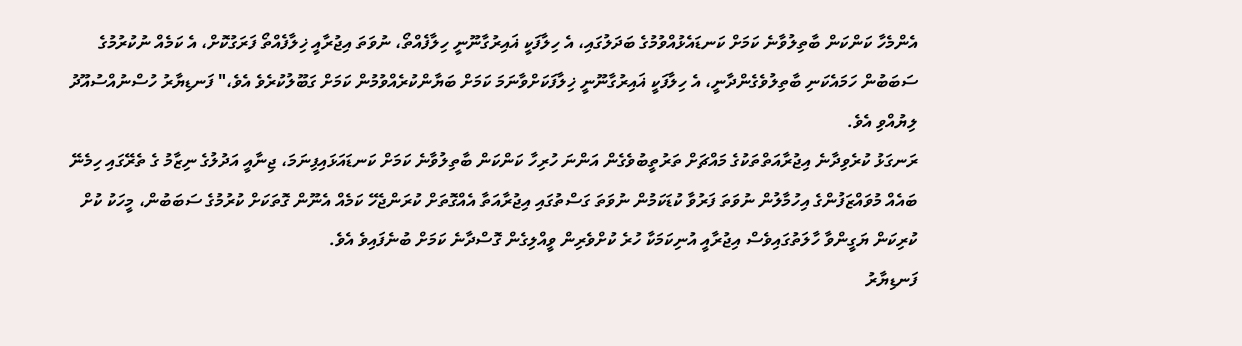އެންމެހާ ކަންކަން ބާތިލުވާނެ ކަމަށް ކަނޑައެޅުއްވުމުގެ ބަދަލުގައި، އެ ހިލާފަކީ ޣައިރުގާނޫނީ ހިލާފެއްތޯ، ނުވަތަ އިޖުރާއީ ޚިލާފެއްތޯ ފަރަގުކޮށް، އެ ކަމެއް ނުކުރުމުގެ ސަބަބުން ހަމައެކަނި ބާތިލުވެގެންދާނީ، އެ ހިލާފަކީ ޣައިރުގާނޫނީ ޚިލާފަކަށްވާނަމަ ކަމަށް ބަޔާންކުރެއްވުމުން ކަމަށް ގަބޫލުކުރެވެ އެވެ،" ފަނޑިޔާރު ހުސްނުއްސުއޫދު ލިޔުއްވި އެވެ.
ރަނގަޅު ކުރެވިދާނެ އިޖުރާއަތްތަކުގެ މައްޗަށް ތަރުތީބުވެގެން އަންނަ ހުރިހާ ކަންކަން ބާތިލުވާނެ ކަމަށް ކަނޑައަޅައިފިނަމަ، ޖިނާއީ އަދުލުގެ ނިޒާމު ގެ ތެރޭގައި ހިމެނޭ ބައެއް މުވައްޒަފުންގެ އިހުމާލުން ނުވަތަ ފަރުވާ ކުޑަކަމުން ނުވަތަ ގަސްތުގައި އިޖުރާއަތާ އެއްގޮތަށް ކުރަންޖެހޭ ކަމެއް އެނޫން ގޮތަކަށް ކުރުމުގެ ސަބަބުން، މީހަކު ކުށް ކުރިކަން ޔަގީންވާ ހާލަތުގައިވެސް އިޖުރާއީ އުނިކަމަކާ ހުރެ ކުށްވެރިން ވީއްލިގެން ގޮސްދާނެ ކަމަށް ބުނެފައިވެ އެވެ.
ފަނޑިޔާރު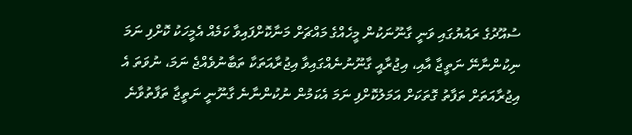ސުއޫދުގެ ރައުޔުގައި ވަނީ ގާނޫނަކުން މީހެއްގެ މައްޗަށް މަނާކޮށްފައިވާ ކަމެއް އެމީހަކު ކޮށްފި ނަމަ ނިކުންނާނޭ ނަތީޖާ އާއި، އިޖުރާއީ ގާނޫނުނެއްގައިވާ އިޖުރާއަތަކާ ތަބާނުވެއްޖެ ނަމަ، ނުވަތަ އެ އިޖުރާއަތަށް ތަފާތު ގޮތަކަށް އަމަލުކޮށްފި ނަމަ އެކަމުން ނުކުންނާނެ ގާނޫނީ ނަތީޖާ ތަފާތުވާނެ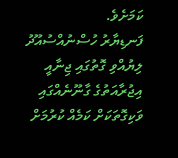ކަމަށެވެ.
ފަނޑިޔާރު ހުސްނުއްސުއޫދު ލިޔުއްވި ގޮތުގައި ޖިނާއީ އިޖުރާއަތުގެ ގާނޫނެއްގައި ވަކިގޮތަކަށް ކަމެއް ކުރުމަށް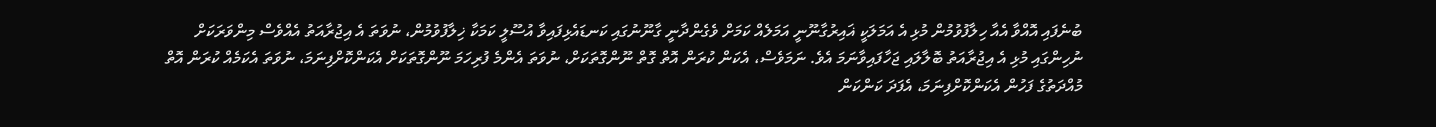ބުނެފައި އޮއްވާ އެއާ ހިލާފުވުމުން މުޅި އެ އަމަލަކީ ޣައިރުގާނޫނީ އަމަލެއް ކަމަށް ވެގެންދާނީ ގާނޫނުގައި ކަނޑައެޅިފައިވާ އުސޫލީ ކަމަކާ ޚިލާފުވުމުން، ނުވަތަ އެ އިޖުރާއަތު އެއްވެސް މިންވަރަކަށް ނުހިންގައި މުޅި އެ އިޖުރާއަތު ބޮލާލައި ޖަހާފައިވާނަމަ އެވެ. ނަމަވެސް، އެކަން ކުރަން އޮތް ގޮތް ނޫންގޮތަކަށް، ނުވަތަ އެންމެ ފުރިހަމަ ނޫންގޮތަކަށް އެކަންކޮށްފިނަމަ، ނުވަތަ އެކަމެއް ކުރަން އޮތް މުއްދަތުގެ ފަހުން އެކަންކޮށްފިނަމަ، އެފަދަ ކަންކަން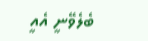ބެލެވޭނީ އެއީ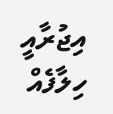އިޖުރާއީ ހިލާފެއް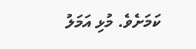ކަމަށެވެ. މުޅި އަމަލު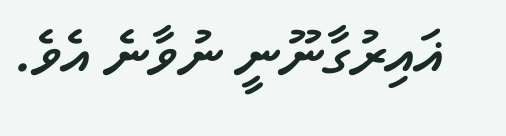ޣައިރުގާނޫނީ ނުވާނެ އެވެ.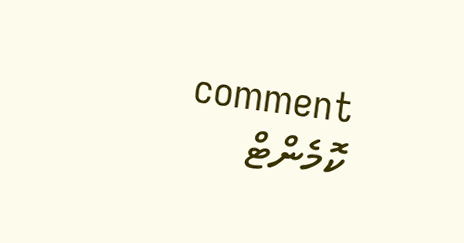comment ކޮމެންޓް